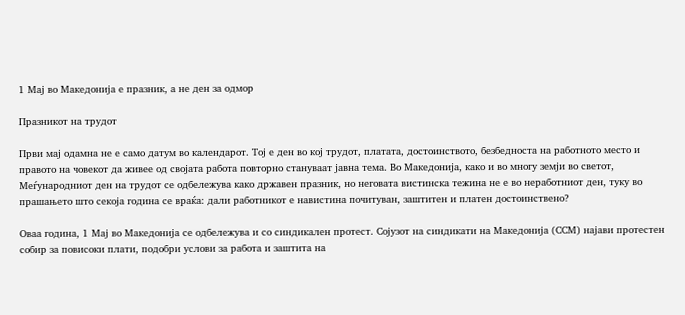1 Мај во Македонија е празник, а не ден за одмор

Празникот на трудот

Први мај одамна не е само датум во календарот. Тој е ден во кој трудот, платата, достоинството, безбедноста на работното место и правото на човекот да живее од својата работа повторно стануваат јавна тема. Во Македонија, како и во многу земји во светот, Меѓународниот ден на трудот се одбележува како државен празник, но неговата вистинска тежина не е во неработниот ден, туку во прашањето што секоја година се враќа: дали работникот е навистина почитуван, заштитен и платен достоинствено?

Оваа година, 1 Мај во Македонија се одбележува и со синдикален протест. Сојузот на синдикати на Македонија (ССМ) најави протестен собир за повисоки плати, подобри услови за работа и заштита на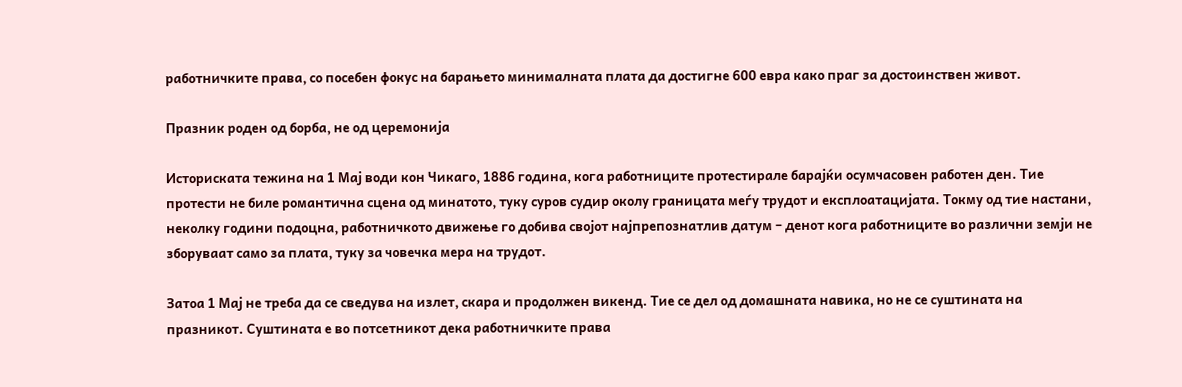работничките права, со посебен фокус на барањето минималната плата да достигне 600 евра како праг за достоинствен живот.

Празник роден од борба, не од церемонија

Историската тежина на 1 Мај води кон Чикаго, 1886 година, кога работниците протестирале барајќи осумчасовен работен ден. Тие протести не биле романтична сцена од минатото, туку суров судир околу границата меѓу трудот и експлоатацијата. Токму од тие настани, неколку години подоцна, работничкото движење го добива својот најпрепознатлив датум – денот кога работниците во различни земји не зборуваат само за плата, туку за човечка мера на трудот.

Затоа 1 Мај не треба да се сведува на излет, скара и продолжен викенд. Тие се дел од домашната навика, но не се суштината на празникот. Суштината е во потсетникот дека работничките права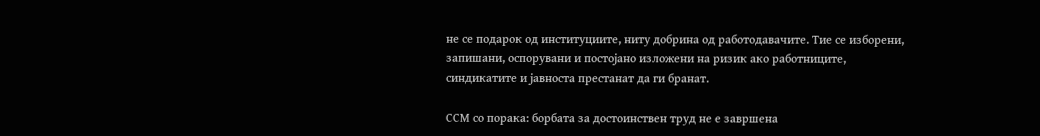не се подарок од институциите, ниту добрина од работодавачите. Тие се изборени, запишани, оспорувани и постојано изложени на ризик ако работниците, синдикатите и јавноста престанат да ги бранат.

ССМ со порака: борбата за достоинствен труд не е завршена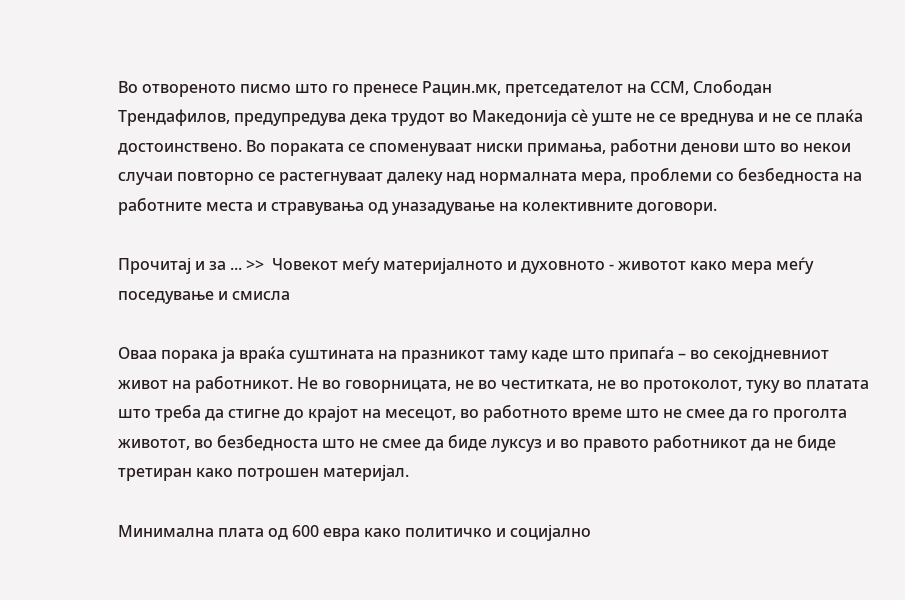Во отвореното писмо што го пренесе Рацин.мк, претседателот на ССМ, Слободан Трендафилов, предупредува дека трудот во Македонија сè уште не се вреднува и не се плаќа достоинствено. Во пораката се споменуваат ниски примања, работни денови што во некои случаи повторно се растегнуваат далеку над нормалната мера, проблеми со безбедноста на работните места и стравувања од уназадување на колективните договори.

Прочитај и за ... >>  Човекот меѓу материјалното и духовното - животот како мера меѓу поседување и смисла

Оваа порака ја враќа суштината на празникот таму каде што припаѓа – во секојдневниот живот на работникот. Не во говорницата, не во честитката, не во протоколот, туку во платата што треба да стигне до крајот на месецот, во работното време што не смее да го проголта животот, во безбедноста што не смее да биде луксуз и во правото работникот да не биде третиран како потрошен материјал.

Минимална плата од 600 евра како политичко и социјално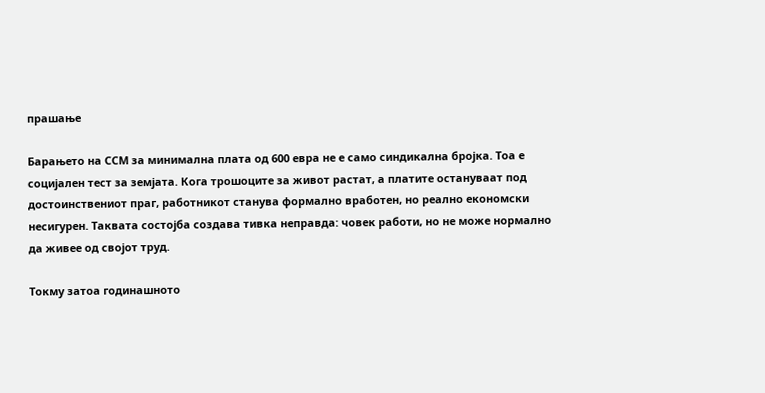прашање

Барањето на ССМ за минимална плата од 600 евра не е само синдикална бројка. Тоа е социјален тест за земјата. Кога трошоците за живот растат, а платите остануваат под достоинствениот праг, работникот станува формално вработен, но реално економски несигурен. Таквата состојба создава тивка неправда: човек работи, но не може нормално да живее од својот труд.

Токму затоа годинашното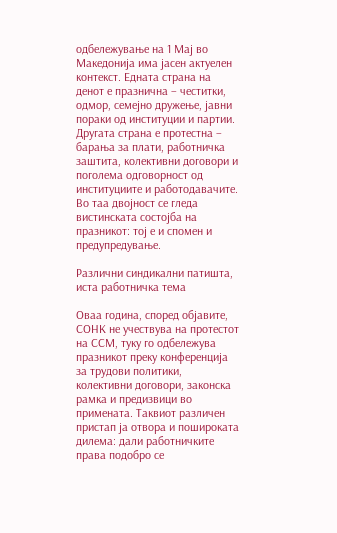одбележување на 1 Мај во Македонија има јасен актуелен контекст. Едната страна на денот е празнична – честитки, одмор, семејно дружење, јавни пораки од институции и партии. Другата страна е протестна – барања за плати, работничка заштита, колективни договори и поголема одговорност од институциите и работодавачите. Во таа двојност се гледа вистинската состојба на празникот: тој е и спомен и предупредување.

Различни синдикални патишта, иста работничка тема

Оваа година, според објавите, СОНК не учествува на протестот на ССМ, туку го одбележува празникот преку конференција за трудови политики, колективни договори, законска рамка и предизвици во примената. Таквиот различен пристап ја отвора и пошироката дилема: дали работничките права подобро се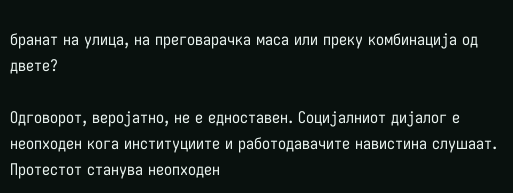бранат на улица, на преговарачка маса или преку комбинација од двете?

Одговорот, веројатно, не е едноставен. Социјалниот дијалог е неопходен кога институциите и работодавачите навистина слушаат. Протестот станува неопходен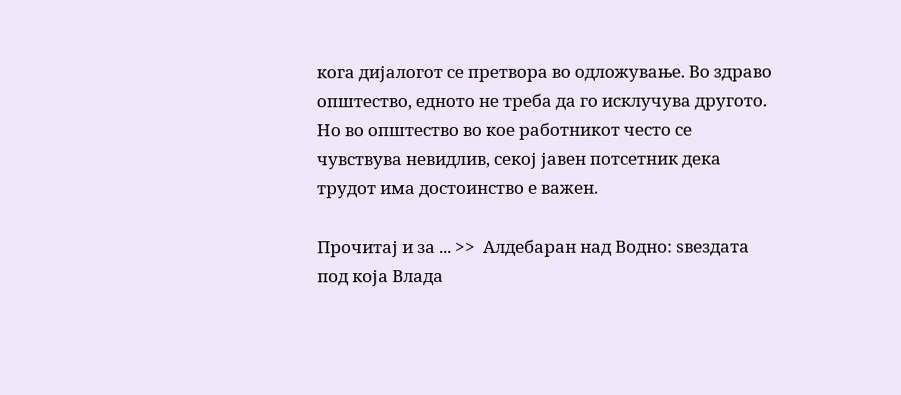кога дијалогот се претвора во одложување. Во здраво општество, едното не треба да го исклучува другото. Но во општество во кое работникот често се чувствува невидлив, секој јавен потсетник дека трудот има достоинство е важен.

Прочитај и за ... >>  Алдебаран над Водно: ѕвездата под која Влада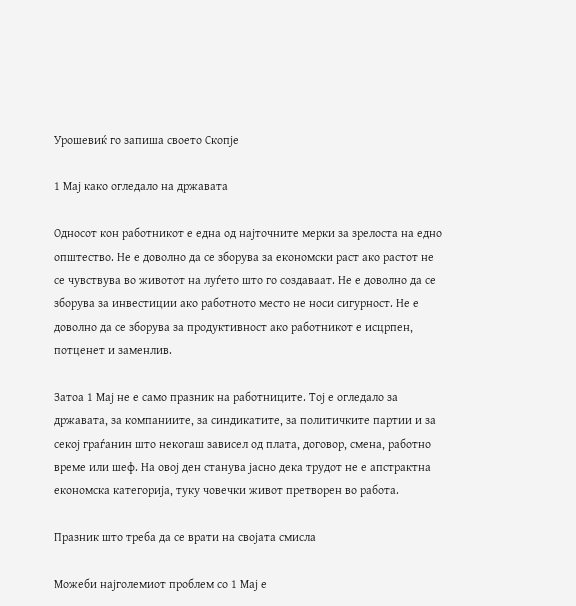Урошевиќ го запиша своето Скопје

1 Мај како огледало на државата

Односот кон работникот е една од најточните мерки за зрелоста на едно општество. Не е доволно да се зборува за економски раст ако растот не се чувствува во животот на луѓето што го создаваат. Не е доволно да се зборува за инвестиции ако работното место не носи сигурност. Не е доволно да се зборува за продуктивност ако работникот е исцрпен, потценет и заменлив.

Затоа 1 Мај не е само празник на работниците. Тој е огледало за државата, за компаниите, за синдикатите, за политичките партии и за секој граѓанин што некогаш зависел од плата, договор, смена, работно време или шеф. На овој ден станува јасно дека трудот не е апстрактна економска категорија, туку човечки живот претворен во работа.

Празник што треба да се врати на својата смисла

Можеби најголемиот проблем со 1 Мај е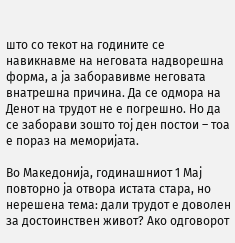што со текот на годините се навикнавме на неговата надворешна форма, а ја заборавивме неговата внатрешна причина. Да се одмора на Денот на трудот не е погрешно. Но да се заборави зошто тој ден постои – тоа е пораз на меморијата.

Во Македонија, годинашниот 1 Мај повторно ја отвора истата стара, но нерешена тема: дали трудот е доволен за достоинствен живот? Ако одговорот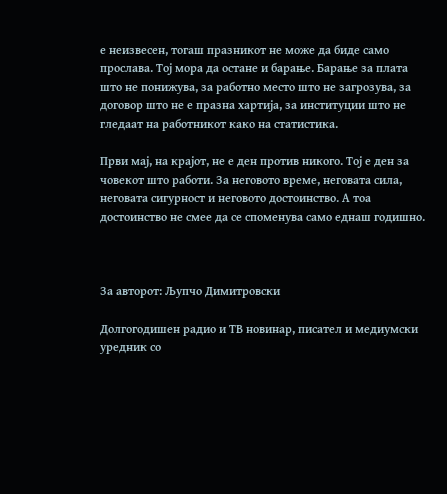е неизвесен, тогаш празникот не може да биде само прослава. Тој мора да остане и барање. Барање за плата што не понижува, за работно место што не загрозува, за договор што не е празна хартија, за институции што не гледаат на работникот како на статистика.

Први мај, на крајот, не е ден против никого. Тој е ден за човекот што работи. За неговото време, неговата сила, неговата сигурност и неговото достоинство. А тоа достоинство не смее да се споменува само еднаш годишно.



За авторот: Љупчо Димитровски

Долгогодишен радио и ТВ новинар, писател и медиумски уредник со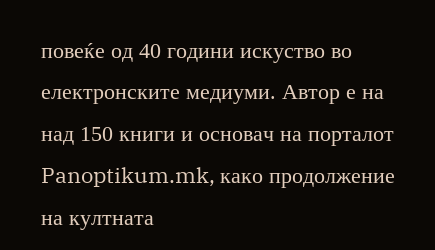повеќе од 40 години искуство во електронските медиуми. Автор е на над 150 книги и основач на порталот Panoptikum.mk, како продолжение на култната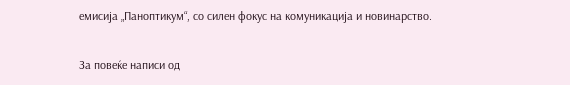емисија „Паноптикум“, со силен фокус на комуникација и новинарство.

За повеќе написи од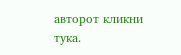авторот кликни тука.